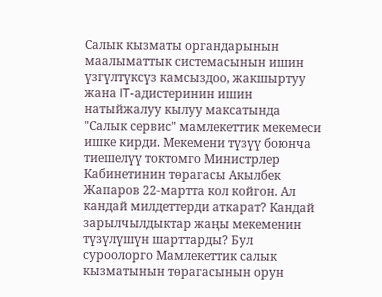Салык кызматы органдарынын маалыматтык системасынын ишин үзгүлтүксүз камсыздоо, жакшыртуу жана IT-адистеринин ишин натыйжалуу кылуу максатында "Салык сервис" мамлекеттик мекемеси ишке кирди. Мекемени түзүү боюнча тиешелүү токтомго Министрлер Кабинетинин төрагасы Акылбек Жапаров 22-мартта кол койгон. Ал кандай милдеттерди аткарат? Кандай зарылчылдыктар жаңы мекеменин түзүлүшүн шарттарды? Бул суроолорго Мамлекеттик салык кызматынын төрагасынын орун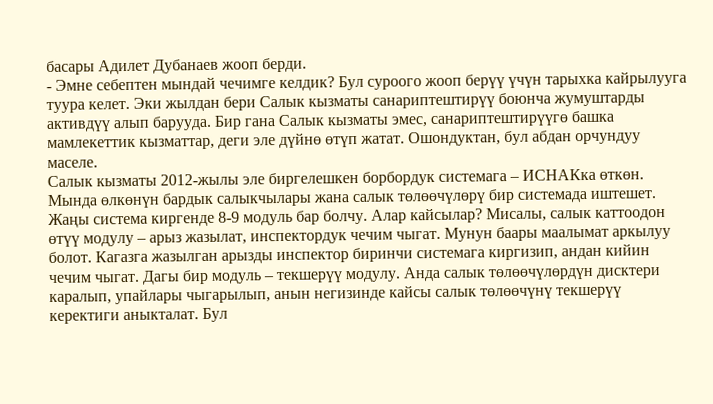басары Адилет Дубанаев жооп берди.
- Эмне себептен мындай чечимге келдик? Бул суроого жооп берүү үчүн тарыхка кайрылууга туура келет. Эки жылдан бери Салык кызматы санариптештирүү боюнча жумуштарды активдүү алып барууда. Бир гана Салык кызматы эмес, санариптештирүүгө башка мамлекеттик кызматтар, деги эле дүйнө өтүп жатат. Ошондуктан, бул абдан орчундуу маселе.
Салык кызматы 2012-жылы эле биргелешкен борбордук системага – ИСНАКка өткөн. Мында өлкөнүн бардык салыкчылары жана салык төлөөчүлөрү бир системада иштешет. Жаңы система киргенде 8-9 модуль бар болчу. Алар кайсылар? Мисалы, салык каттоодон өтүү модулу – арыз жазылат, инспектордук чечим чыгат. Мунун баары маалымат аркылуу болот. Кагазга жазылган арызды инспектор биринчи системага киргизип, андан кийин чечим чыгат. Дагы бир модуль – текшерүү модулу. Анда салык төлөөчүлөрдүн дисктери каралып, упайлары чыгарылып, анын негизинде кайсы салык төлөөчүнү текшерүү керектиги аныкталат. Бул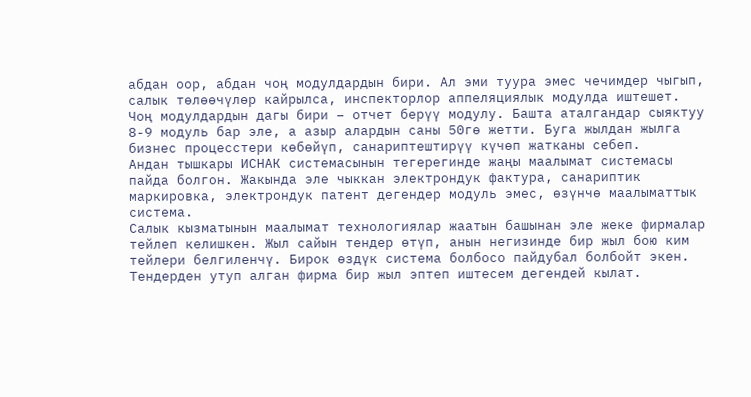абдан оор, абдан чоң модулдардын бири. Ал эми туура эмес чечимдер чыгып, салык төлөөчүлөр кайрылса, инспекторлор аппеляциялык модулда иштешет. Чоң модулдардын дагы бири – отчет берүү модулу. Башта аталгандар сыяктуу 8-9 модуль бар эле, а азыр алардын саны 50гө жетти. Буга жылдан жылга бизнес процесстери көбөйүп, санариптештирүү күчөп жатканы себеп.
Андан тышкары ИСНАК системасынын тегерегинде жаңы маалымат системасы пайда болгон. Жакында эле чыккан электрондук фактура, санариптик маркировка, электрондук патент дегендер модуль эмес, өзүнчө маалыматтык система.
Салык кызматынын маалымат технологиялар жаатын башынан эле жеке фирмалар тейлеп келишкен. Жыл сайын тендер өтүп, анын негизинде бир жыл бою ким тейлери белгиленчү. Бирок өздүк система болбосо пайдубал болбойт экен. Тендерден утуп алган фирма бир жыл эптеп иштесем дегендей кылат.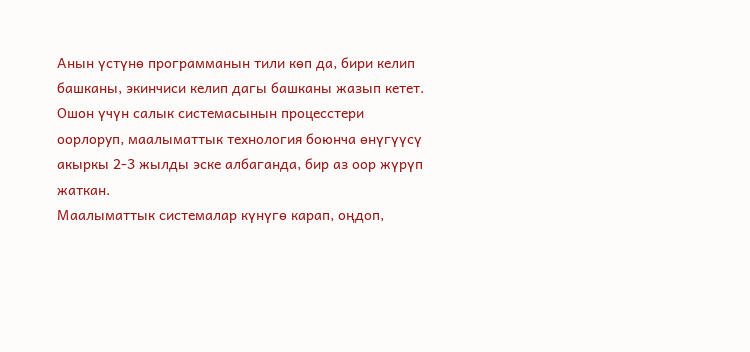Анын үстүнө программанын тили көп да, бири келип башканы, экинчиси келип дагы башканы жазып кетет. Ошон үчүн салык системасынын процесстери оорлоруп, маалыматтык технология боюнча өнүгүүсү акыркы 2-3 жылды эске албаганда, бир аз оор жүрүп жаткан.
Маалыматтык системалар күнүгө карап, оңдоп,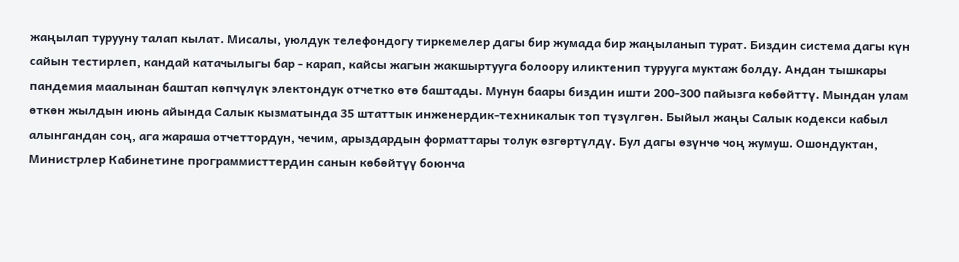жаңылап турууну талап кылат. Мисалы, уюлдук телефондогу тиркемелер дагы бир жумада бир жаңыланып турат. Биздин система дагы күн сайын тестирлеп, кандай катачылыгы бар - карап, кайсы жагын жакшыртууга болоору иликтенип турууга муктаж болду. Андан тышкары пандемия маалынан баштап көпчүлүк электондук отчетко өтө баштады. Мунун баары биздин ишти 200-300 пайызга көбөйттү. Мындан улам өткөн жылдын июнь айында Салык кызматында 35 штаттык инженердик-техникалык топ түзүлгөн. Быйыл жаңы Салык кодекси кабыл алынгандан соң, ага жараша отчеттордун, чечим, арыздардын форматтары толук өзгөртүлдү. Бул дагы өзүнчө чоң жумуш. Ошондуктан, Министрлер Кабинетине программисттердин санын көбөйтүү боюнча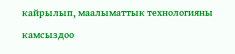кайрылып, маалыматтык технологияны камсыздоо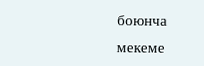боюнча мекеме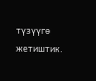түзүүгө жетиштик.